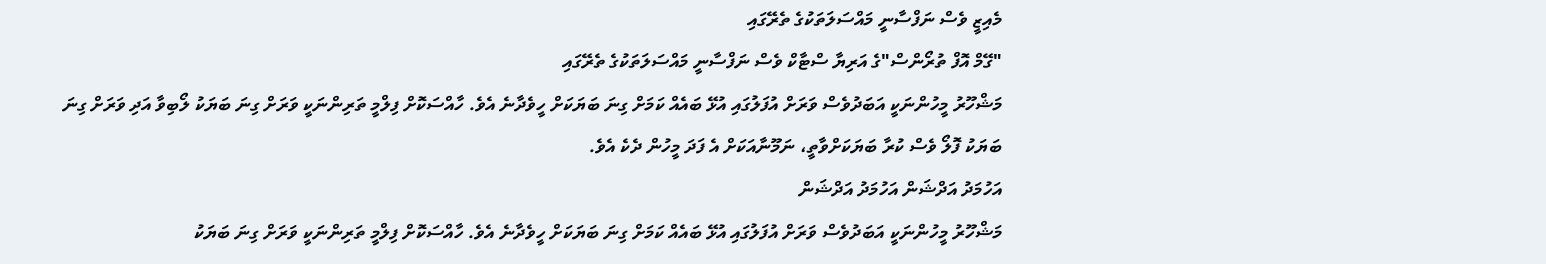މެއިޒީ ވެސް ނަފްސާނީ މައްސަލަތަކުގެ ތެރޭގައި
"ގޭމް އޮފް ތުރޯންސް"ގެ އަރިޔާ ސްޓާކް ވެސް ނަފްސާނީ މައްސަލަތަކުގެ ތެރޭގައި
މަޝްހޫރު މީހުންނަކީ އަބަދުވެސް ވަރަށް އުފަލުގައި އުޅޭ ބައެއް ކަމަށް ގިނަ ބަޔަކަށް ހީވެދާނެ އެވެ. ހާއްސަކޮށް ފިލްމީ ތަރިންނަކީ ވަރަށް ގިނަ ބަޔަކު ލޯބިވާ އަދި ވަރަށް ގިނަ ބަޔަކު ފޮލޯ ވެސް ކުރާ ބަޔަކަށްވާތީ، ނަމޫނާއަކަށް އެ ފަދަ މީހުން ދެކެ އެވެ.
އަހުމަދު އަދްޝަން އަހުމަދު އަދްޝަން
މަޝްހޫރު މީހުންނަކީ އަބަދުވެސް ވަރަށް އުފަލުގައި އުޅޭ ބައެއް ކަމަށް ގިނަ ބަޔަކަށް ހީވެދާނެ އެވެ. ހާއްސަކޮށް ފިލްމީ ތަރިންނަކީ ވަރަށް ގިނަ ބަޔަކު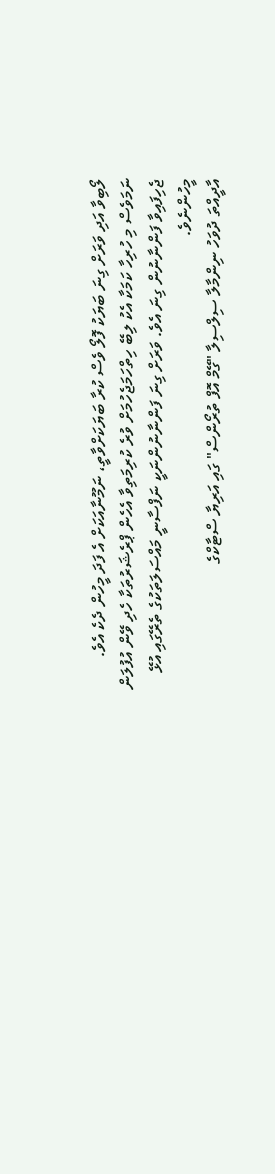ލޯބިވާ އަދި ވަރަށް ގިނަ ބަޔަކު ފޮލޯ ވެސް ކުރާ ބަޔަކަށްވާތީ، ނަމޫނާއަކަށް އެ ފަދަ މީހުން ދެކެ އެވެ.
ނަމަވެސް މި ހުރިހާ ކަމަކާ އެކު ލިބޭ ހިތްހަމަޖެހުމަށް ވުރެ ކުރިމަތިވާ އެހެން ޕްރެޝަރުތަކާ ހެދި ވޭން އުފުލަން ޖެހިފައިވާ ފަންނާނުން ގިނަ އެވެ. ވަރަށް ގިނަ ފަންނާނުންނަކީ ނަފްސާނީ މައްސަލަތަކުގެ ތެރޭގައި އުޅޭ މީހުންނެވެ.
އާދީއްތަ ދުވަހު ނިންމާލާ ސިލްސިލާ "ގޭމް އޮފް ތުރޯންސް" ގައި އަރިޔާ ސްޓާކްގެ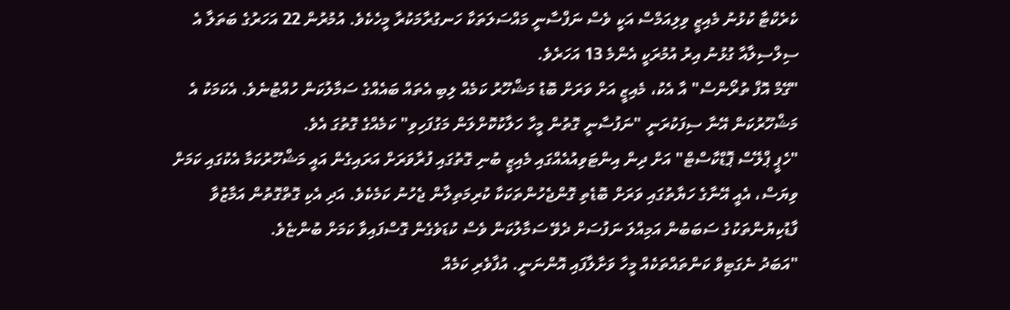ކެރެކްޓާ ކުޅުނު މެއިޒީ ވިލިއަމްސް އަކީ ވެސް ނަފްސާނީ މައްސަލަތަކާ ހަނގުރާމަކުރާ މީހެކެވެ. އުމުރުން 22 އަހަރުގެ ބަތަލާ އެ ސިލްސިލާއާ ގުޅުނު އިރު އުމުރަކީ އެންމެ 13 އަހަރެވެ.
"ގޭމް އޮފް ތުރޯންސް" އާ އެކު، މެއިޒީ އަށް ވަރަށް ބޮޑު މަޝްހޫރު ކަމެއް ލިބި އެތައް ބައެއްގެ ސަމާލުކަން ހުއްޓުނެވެ. އެކަމަކު އެ މަޝްހޫރުކަން އޭނާ ސިފަކުރަނީ "ނަފުސާނީ ގޮތުން މީހާ ހަލާކުކޮށްލަން މަގުފަހިވި" ކަމެއްގެ ގޮތުގަ އެވެ.
"ހެޕީ ޕްލޭސް ޕޮޑްކާސްޓް" އަށް ދިން އިންޓަވިއުއެއްގައި މެއިޒީ ބުނި ގޮތުގައި ފުރާވަރަށް އަރައިގެން އައީ މަޝްހޫރުކަމާ އެކުގައި ކަމަށް ވިޔަސް، އެއީ އޭނާގެ ހަޔާތުގައި ވަރަށް ބޮޑެތި ގޮންޖެހުންތަކަކާ ކުރިމަތިލާން ޖެހުނު ކަމެކެވެ. އަދި އެކި ގޮތްގޮތުން އަމާޒުވާ ފާޑުކިޔުންތަކުގެ ސަބަބުން އަމިއްލަ ނަފުސަށް ދެވޭ ސަމާލުކަން ވެސް ކުޑަވެގެން ގޮސްފައިވާ ކަމަށް ބުންޏެވެ.
"އަބަދު ނެގަޓިވް ކަންތައްތަކެއް މީހާ ވަށާލާފައި އޮންނަނީ. އުފާވެރި ކަމެއް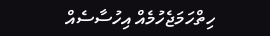ހިތްހަމަޖެހުމެއް އިހުސާސެއް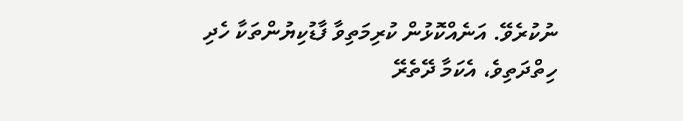ނުކުރެވޭ. އަނެއްކޮޅުން ކުރިމަތިވާ ފާޑުކިޔުންތަކާ ހެދި ހިތްދަތިވެ، އެކަމާ ދޭތެރޭ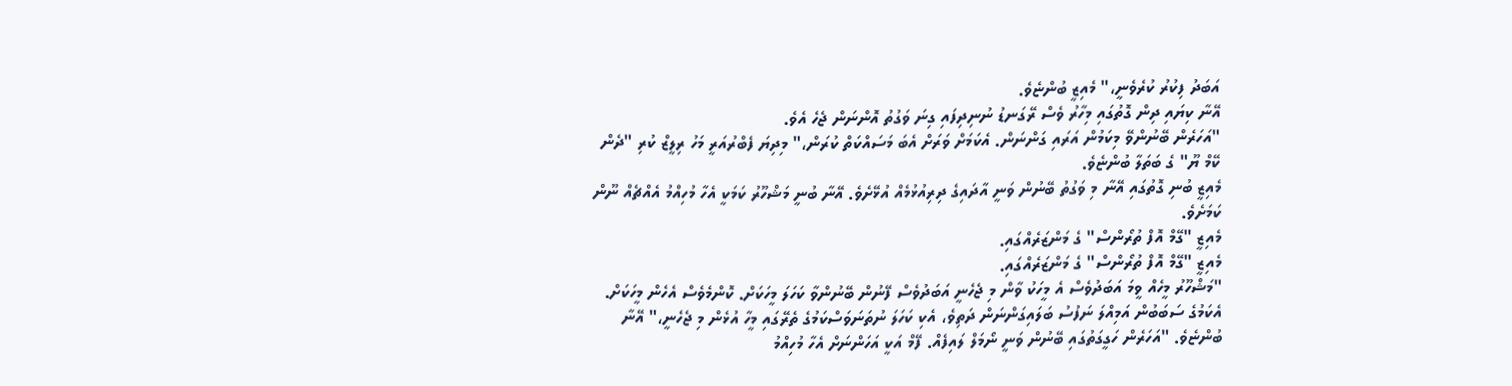އަބަދު ފިކުރު ކުރެވެނީ،" މެއިޒީ ބުންޏެވެ.
އޭނާ ކިޔައި ދިން ގޮތުގައި މިހާރު ވެސް ރޭގަނޑު ނުނިދިފައި ގިނަ ވަގުތު އޮންނަން ޖެހެ އެވެ.
"އަހަރެން ބޭނުންވޭ މިކަމުން އަރައި ގަންނަން. އެކަމަށް ވަރަށް އެބަ މަސައްކަތް ކުރަން،" މިދިޔަ ފެބްރުއަރީ މަހު ރިލީޒް ކުރި "ދެން ކޭމް ޔޫ" ގެ ބަތަލާ ބުންޏެވެ.
މެއިޒީ ބުނި ގޮތުގައި އޭނާ މި ވަގުތު ބޭނުން ވަނީ އާދައިގެ ދިރިއުޅުމެއް އުޅޭށެވެ. އޭނާ ބުނީ މަޝްހޫރު ކަމަކީ އެހާ މުހިއްމު އެއްޗެއް ނޫން ކަމަށެވެ.
މެއިޒީ "ގޭމް އޮފް ތުރޯންސް" ގެ މަންޒަރެއްގައި.
މެއިޒީ "ގޭމް އޮފް ތުރޯންސް" ގެ މަންޒަރެއްގައި.
"މަޝްހޫރު މީހެއް ވީމަ އަބަދުވެސް އެ މީހަކު ވާން މި ޖެހެނީ އަބަދުވެސް ފޭނުން ބޭނުންވާ ކަހަލަ މީހަކަށް. ކޮންމެވެސް އެހެން މީހަކަށް. އެކަމުގެ ސަބަބުން އަމިއްލަ ނަފުސު ބަލައިގަންނަން ދަތިވެ، އެކި ކަހަލަ ނުތަނަވަސްކަމުގެ ތެރޭގައި މީހާ އުޅެން މި ޖެހެނީ،" އޭނާ ބުންޏެވެ. "އަހަރެން ހަގީގަތުގައި ބޭނުން ވަނީ ނޯމަލް ލައިފެއް. ފޭމް އަކީ އަހަންނަށް އެހާ މުހިއްމު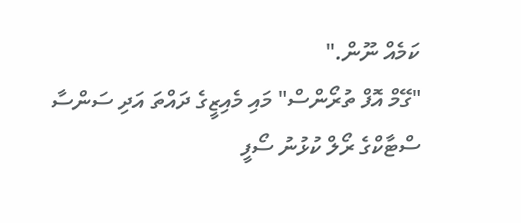ކަމެއް ނޫން."
"ގޭމް އޮފް ތުރޯންސް" މައި މެއިޒީގެ ދައްތަ އަދި ސަންސާ ސްޓާކްގެ ރޯލް ކުޅުނު ސޯފީ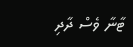ޓާނާ ވެސް ދާދި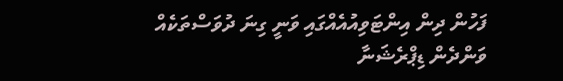ފަހުން ދިން އިންޓަވިއުއެއްގައި ވަނީ ގިނަ ދުވަސްތަކެއް ވަންދެން ޑިޕްރެޝަނާ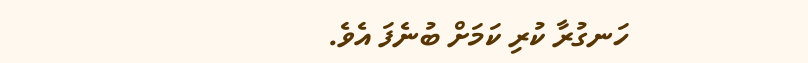ހަނގުރާ ކުރި ކަމަށް ބުނެފަ އެވެ.